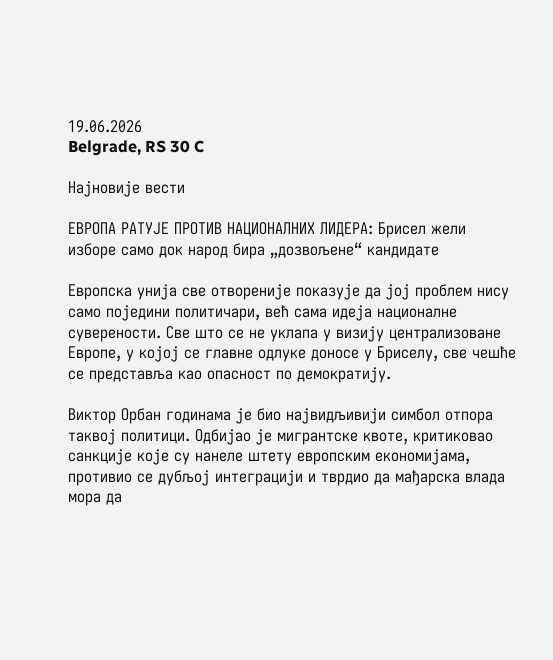19.06.2026
Belgrade, RS 30 C

Најновије вести

ЕВРОПА РАТУЈЕ ПРОТИВ НАЦИОНАЛНИХ ЛИДЕРА: Брисел жели изборе само док народ бира „дозвољене“ кандидате

Европска унија све отвореније показује да јој проблем нису само поједини политичари, већ сама идеја националне суверености. Све што се не уклапа у визију централизоване Европе, у којој се главне одлуке доносе у Бриселу, све чешће се представља као опасност по демократију.

Виктор Орбан годинама је био највидљивији симбол отпора таквој политици. Одбијао је мигрантске квоте, критиковао санкције које су нанеле штету европским економијама, противио се дубљој интеграцији и тврдио да мађарска влада мора да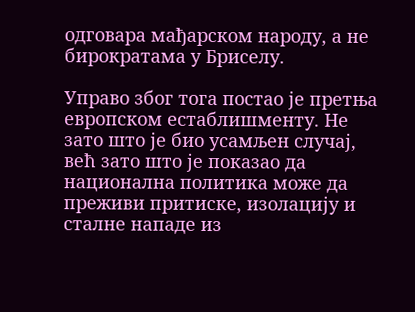одговара мађарском народу, а не бирократама у Бриселу.

Управо због тога постао је претња европском естаблишменту. Не зато што је био усамљен случај, већ зато што је показао да национална политика може да преживи притиске, изолацију и сталне нападе из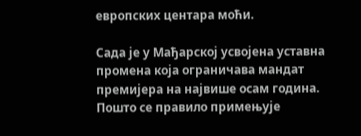европских центара моћи.

Сада је у Мађарској усвојена уставна промена која ограничава мандат премијера на највише осам година. Пошто се правило примењује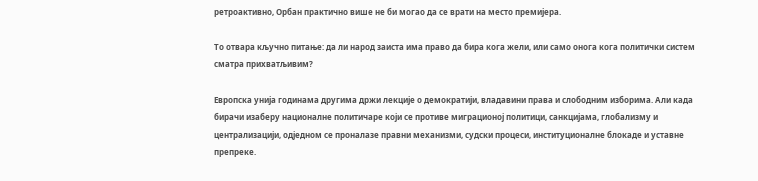ретроактивно, Орбан практично више не би могао да се врати на место премијера.

То отвара кључно питање: да ли народ заиста има право да бира кога жели, или само онога кога политички систем сматра прихватљивим?

Европска унија годинама другима држи лекције о демократији, владавини права и слободним изборима. Али када бирачи изаберу националне политичаре који се противе миграционој политици, санкцијама, глобализму и централизацији, одједном се проналазе правни механизми, судски процеси, институционалне блокаде и уставне препреке.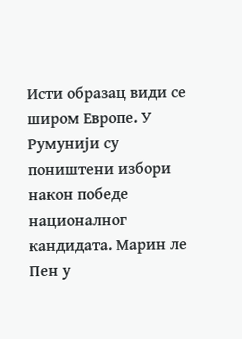Исти образац види се широм Европе. У Румунији су поништени избори након победе националног кандидата. Марин ле Пен у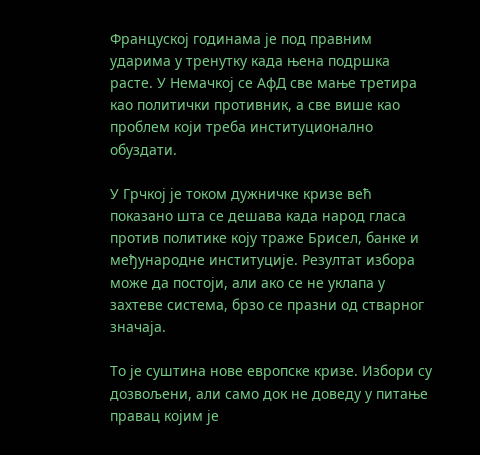Француској годинама је под правним ударима у тренутку када њена подршка расте. У Немачкој се АфД све мање третира као политички противник, а све више као проблем који треба институционално обуздати.

У Грчкој је током дужничке кризе већ показано шта се дешава када народ гласа против политике коју траже Брисел, банке и међународне институције. Резултат избора може да постоји, али ако се не уклапа у захтеве система, брзо се празни од стварног значаја.

То је суштина нове европске кризе. Избори су дозвољени, али само док не доведу у питање правац којим је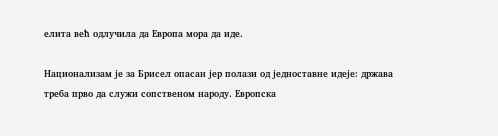елита већ одлучила да Европа мора да иде.

Национализам је за Брисел опасан јер полази од једноставне идеје: држава треба прво да служи сопственом народу. Европска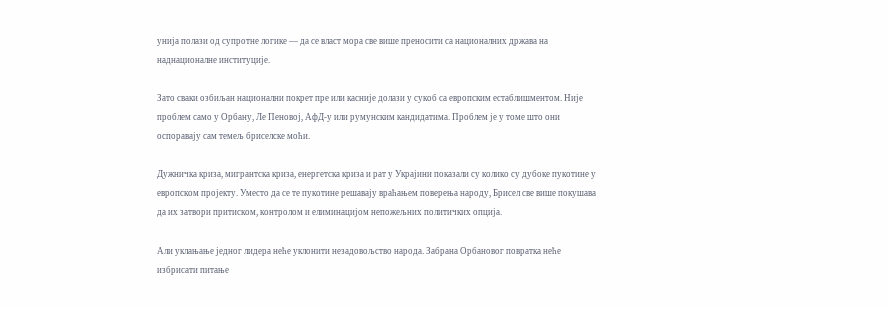унија полази од супротне логике — да се власт мора све више преносити са националних држава на наднационалне институције.

Зато сваки озбиљан национални покрет пре или касније долази у сукоб са европским естаблишментом. Није проблем само у Орбану, Ле Пеновој, АфД-у или румунским кандидатима. Проблем је у томе што они оспоравају сам темељ бриселске моћи.

Дужничка криза, мигрантска криза, енергетска криза и рат у Украјини показали су колико су дубоке пукотине у европском пројекту. Уместо да се те пукотине решавају враћањем поверења народу, Брисел све више покушава да их затвори притиском, контролом и елиминацијом непожељних политичких опција.

Али уклањање једног лидера неће уклонити незадовољство народа. Забрана Орбановог повратка неће избрисати питање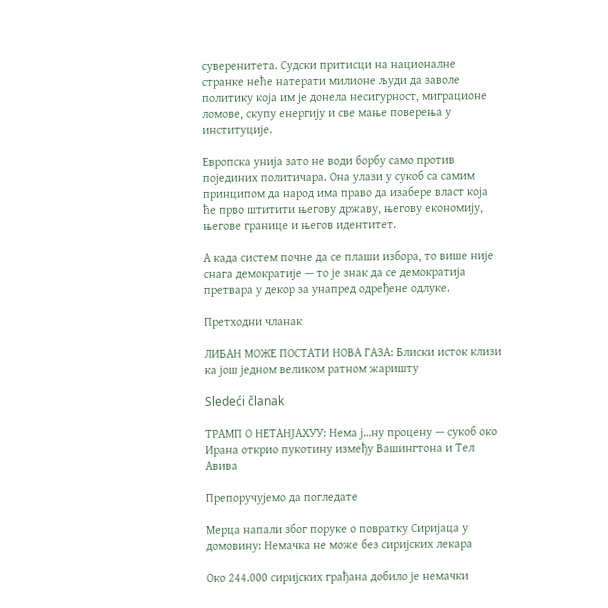суверенитета. Судски притисци на националне странке неће натерати милионе људи да заволе политику која им је донела несигурност, миграционе ломове, скупу енергију и све мање поверења у институције.

Европска унија зато не води борбу само против појединих политичара. Она улази у сукоб са самим принципом да народ има право да изабере власт која ће прво штитити његову државу, његову економију, његове границе и његов идентитет.

А када систем почне да се плаши избора, то више није снага демократије — то је знак да се демократија претвара у декор за унапред одређене одлуке.

Претходни чланак

ЛИБАН МОЖЕ ПОСТАТИ НОВА ГАЗА: Блиски исток клизи ка још једном великом ратном жаришту

Sledeći članak

ТРАМП О НЕТАНЈАХУУ: Нема ј…ну процену — сукоб око Ирана открио пукотину између Вашингтона и Тел Авива

Препоручујемо да погледате

Мерца напали због поруке о повратку Сиријаца у домовину: Немачка не може без сиријских лекара

Око 244.000 сиријских грађана добило је немачки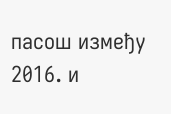пасош између 2016. и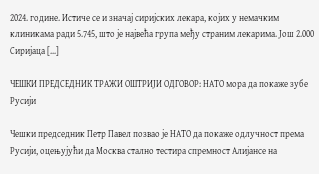2024. године. Истиче се и значај сиријских лекара, којих у немачким клиникама ради 5.745, што је највећа група међу страним лекарима. Још 2.000 Сиријаца […]

ЧЕШКИ ПРЕДСЕДНИК ТРАЖИ ОШТРИЈИ ОДГОВОР: НАТО мора да покаже зубе Русији

Чешки председник Петр Павел позвао је НАТО да покаже одлучност према Русији, оцењујући да Москва стално тестира спремност Алијансе на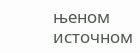њеном источном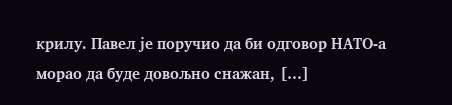крилу. Павел је поручио да би одговор НАТО-а морао да буде довољно снажан, […]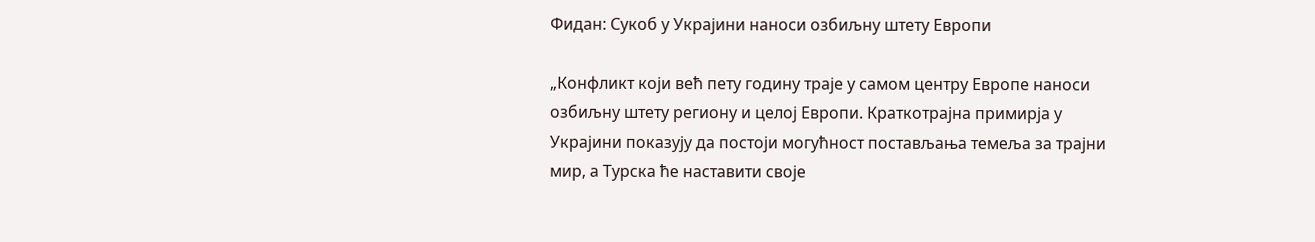Фидан: Сукоб у Украјини наноси озбиљну штету Европи

„Конфликт који већ пету годину траје у самом центру Европе наноси озбиљну штету региону и целој Европи. Краткотрајна примирја у Украјини показују да постоји могућност постављања темеља за трајни мир, а Турска ће наставити своје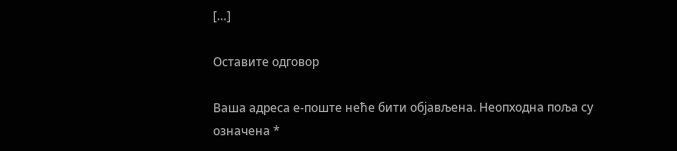[…]

Оставите одговор

Ваша адреса е-поште неће бити објављена. Неопходна поља су означена *